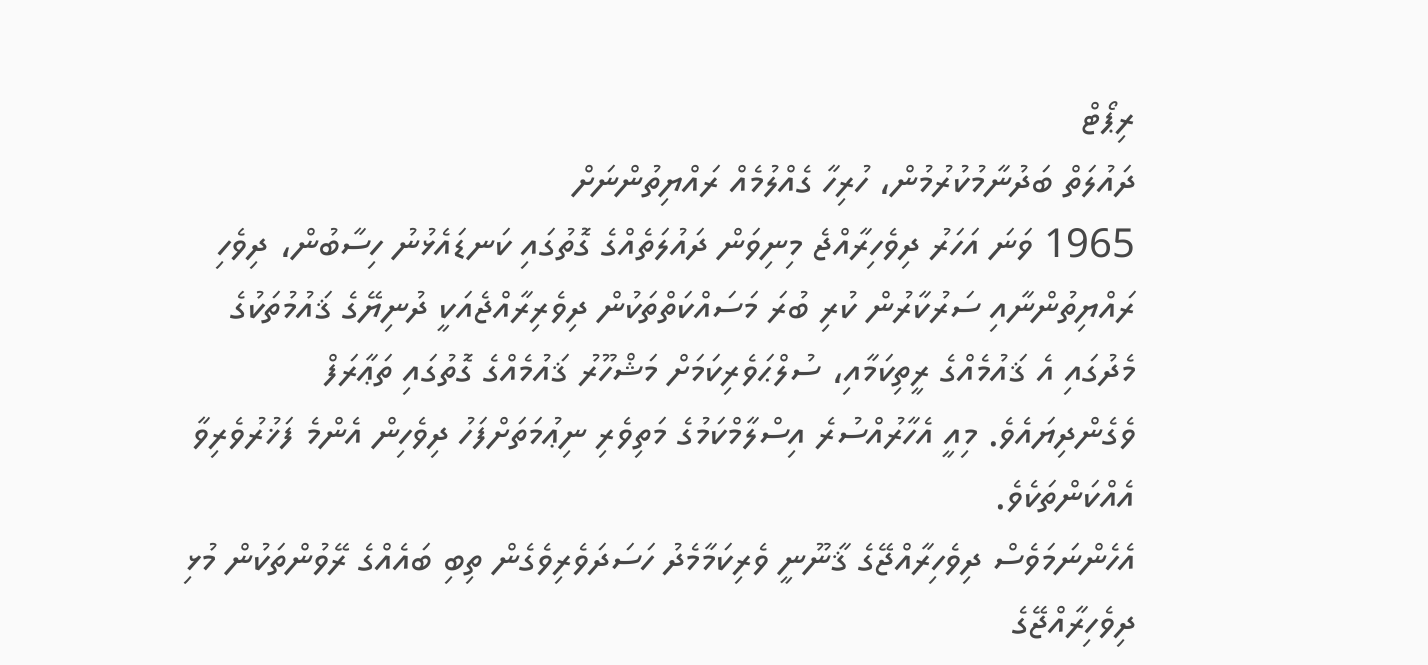ރިޕޯޓް
ދައުލަތް ބަދުނާމުކުރުމުން، ހުރިހާ ގެއްލުމެއް ރައްޔިތުންނަށް
1965 ވަނަ އަހަރު ދިވެހިރާއްޖެ މިނިވަން ދައުލަތެއްގެ ގޮތުގައި ކަނޑައެޅުނު ހިސާބުން، ދިވެހި ރައްޔިތުންނާއި ސަރުކާރުން ކުރި ބުރަ މަސައްކަތްތަކުން ދިވެރިރާއްޖެއަކީ ދުނިޔޭގެ ޤައުމުތަކުގެ މެދުގައި އެ ޤައުމެއްގެ ރީތިކަމާއި، ސުލްޙަވެރިކަމަށް މަޝްހޫރު ޤައުމެއްގެ ގޮތުގައި ތަޢާރަފް ވެގެންދިޔައެވެ. މިއީ އެހާރުއްސުރެ އިސްލާމްކަމުގެ މަތިވެރި ނިޢުމަތަށްފަހު ދިވެހިން އެންމެ ފަޚުރުވެރިވާ އެއްކަންތަކެވެ.
އެހެންނަމަވެސް ދިވެހިރާއްޖޭގެ ޤާނޫނީ ވެރިކަމާމެދު ހަސަދަވެރިވެގެން ތިބި ބައެއްގެ ރޭވުންތަކުން މުޅި ދިވެހިރާއްޖޭގެ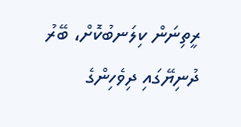ރީތިނަން ކިލަނބުކޮށް، ބޭރު ދުނިޔޭގައި ދިވެހިންގެ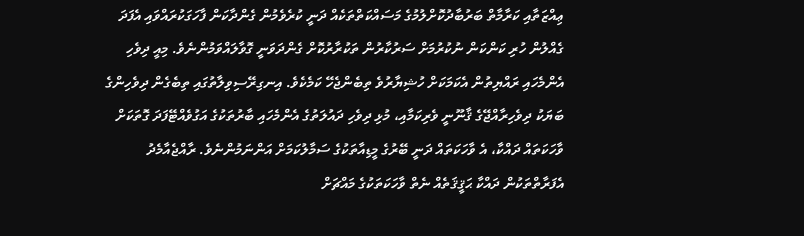ޢިއްޒަތާއި ކަރާމާތް ބަރުބާދުކޮށްލުމުގެ މަސައްކަތްތަކެއް ދަނީ ކުރެވެމުން ގެންދާކަން ފާހަގަކުރައްވައި އެފަދަ ގެއްލުން ހުރި ކަންކަން ނުކުރުމަށް ސަރުކާރުން ތަކުރާރުކޮށް ގެންދަވަނީ ގޮވާލައްވަމުންނެވެ. މިއީ ދިވެހި އެންމެހައި ރައްޔިތުން އެކަމަކަށް ހުޝިޔާރުވެ ތިބެންޖެހޭ ކަމެކެވެ. އިނގިރޭސިވިލާތުގައި ތިބެގެން ދިވެހިންގެ ބަޔަކު ދިވެހިރާއްޖޭގެ ޤާނޫނީ ވެރިކަމާއި، މުޅި ދިވެހި ދައުލަތުގެ އެންމެހައި ބާރުތަކުގެ އަގުވެއްޓޭފަދަ ގޮތަކަށް ވާހަކަތައް ދައްކާ، އެ ވާހަކަތައް ދަނީ ބޭރުގެ މީޑިއާތަކުގެ ސަމާލުކަމަށް އަންނަމުންނެވެ. ރާއްޖެއާމެދު އެފަރާތްތަކުން ދައްކާ ޙަޤީޤަތެއް ނެތް ވާހަކަތަކުގެ މައްޗަށް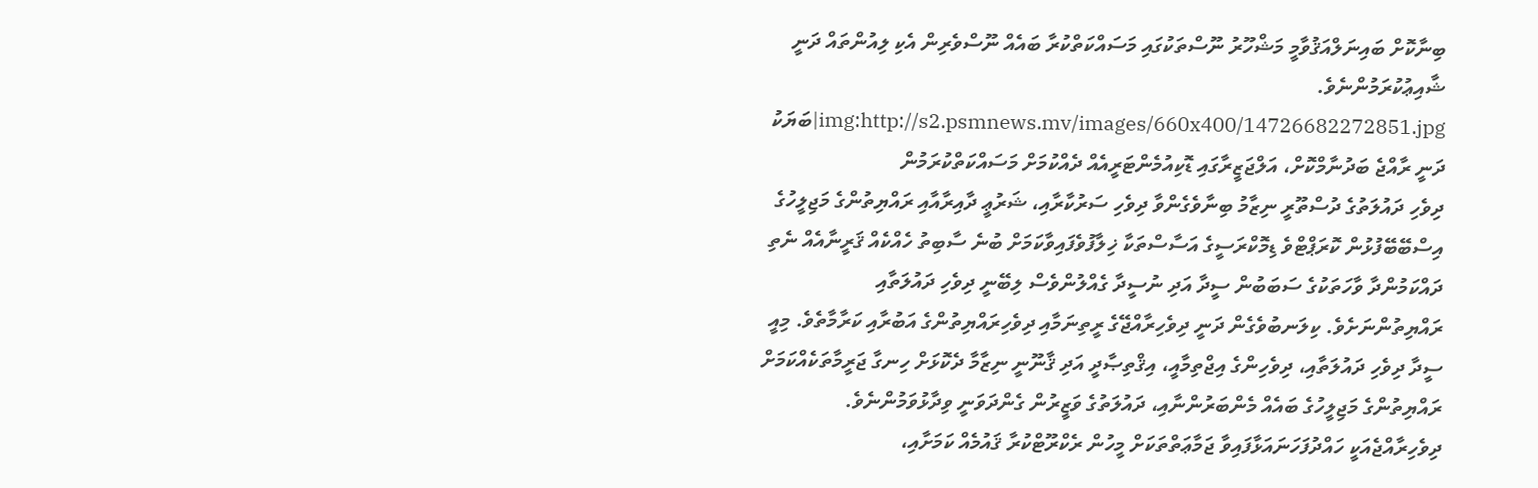ބިނާކޮށް ބައިނަލްއަޤުވާމީ މަޝްހޫރު ނޫސްތަކުގައި މަސައްކަތްކުރާ ބައެއް ނޫސްވެރިން އެކި ލިއުންތައް ދަނީ ޝާއިޢުކުރަމުންނެވެ.
img:http://s2.psmnews.mv/images/660x400/14726682272851.jpg|ބަޔަކު ދަނީ ރާއްޖެ ބަދުނާމްކޮށް، އަލްޖަޒީރާގައި ޑޮކިއުމެންޓަރީއެއް ދެއްކުމަށް މަސައްކަތްކުރަމުން
ދިވެހި ދައުލަތުގެ ދުސްތޫރީ ނިޒާމު ބިނާވެގެންވާ ދިވެހި ސަރުކާރާއި، ޝަރުޢީ ދާއިރާއާއި ރައްޔިތުންގެ މަޖިލީހުގެ އިސްބޭބޭފުޅުން ކޮރަޕްޓްވެ ޑިމޮކްރަސީގެ އަސާސްތަކާ ޚިލާފުވެފައިވާކަމަށް ބުނެ ސާބިތު ހެއްކެއް ޤަރީނާއެއް ނެތި ދައްކަމުންދާ ވާހަތަކުގެ ސަބަބުން ސީދާ އަދި ނުސީދާ ގެއްލުންވެސް ލިބޭނީ ދިވެހި ދައުލަތާއި ރައްޔިތުންނަށެވެ. ކިލަނބުވެގެން ދަނީ ދިވެހިރާއްޖޭގެ ރީތިނަމާއި ދިވެހިރައްޔިތުންގެ އަބުރާއި ކަރާމާތެވެ. މިއީ ސީދާ ދިވެހި ދައުލަތާއި، ދިވެހިންގެ އިޖްތިމާއީ، އިޤްތިޞާދީ އަދި ޤާނޫނީ ނިޒާމާ ދެކޮޅަށް ހިނގާ ޖަރީމާތަކެއްކަމަށް ރައްޔިތުންގެ މަޖިލީހުގެ ބައެއް މެންބަރުންނާއި، ދައުލަތުގެ ވަޒީރުން ގެންދަވަނީ ވިދާޅުވަމުންނެވެ.
ދިވެހިރާއްޖެއަކީ ހައްދުފަހަނައަޅާފައިވާ ޖަމާޢަތްތަކަށް މީހުން ރެކްރޫޓްކުރާ ޤައުމެއް ކަމަށާއި،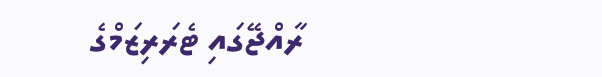ރާއްޖޭގައި ޓެރަރިޒަމްގެ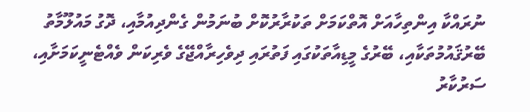ނުރައްކާ އިންތިހާއަށް އޮތްކަމަށް ތަކުރާރުކޮށް ބުނަމުން ގެންދިއުމާއި، ދޮގު މައުލޫމާތު ބޭރުޤައުމުތަކާއި، ބޭރުގެ މީޑިއާތަކުގައި ފަތުރައި ދިވެހިރާއްޖޭގެ ވެރިކަން ވެއްޓެނީކަމަށާއި، ސަރުކާރު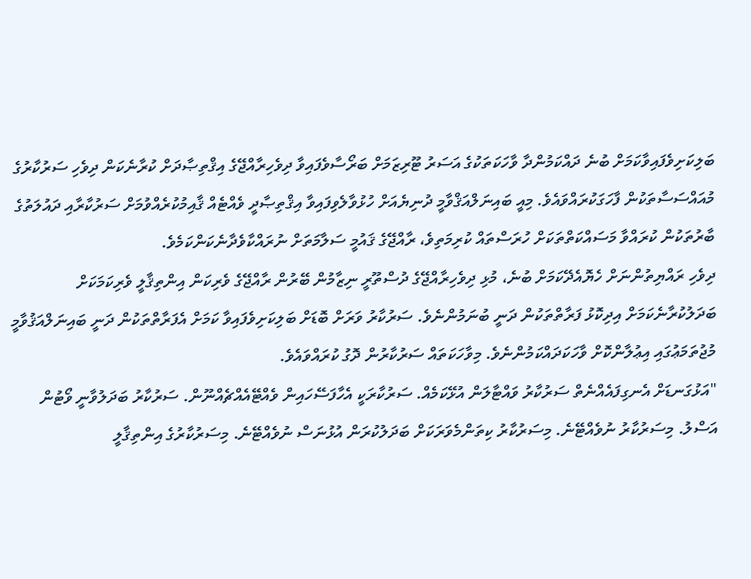ބަލިކަށިވެފައިވާކަމަށް ބުނެ ދައްކަމުންދާ ވާހަކަތަކުގެ އަސަރު ޓޫރިޒަމަށް ބަރޯސާވެފައިވާ ދިވެހިރާއްޖޭގެ އިޤްތިޞާދަށް ކުރާނެކަން ދިވެހި ސަރުކާރުގެ މުއައްސަސާތަކުން ފާހަގަކުރައްވައެވެ. މިއީ ބައިނަލްއަޤްވާމީ ދުނިޔެއަށް ހުޅުވާލެވިފައިވާ އިޤްތިޞާދީ ވެއްޓެއް ޤާއިމުކުރެއްވުމަށް ސަރުކާރާއި ދައުލަތުގެ ބާރުތަކުން ކުރައްވާ މަސައްކަތްތަކަށް ހުރަސްތައް ކުރިމަތިވެ، ރާއްޖޭގެ ޤައުމީ ސަލާމަތަށް ނުރައްކާވެދާނެކަންކަމެވެ.
ދިވެހި ރައްޔިތުންނަށް ހެޔޮއެދޭކަމަށް ބުނެ، މުޅި ދިވެހިރާއްޖޭގެ ދުސްތޫރީ ނިޒާމުން ބޭރުން ރާއްޖޭގެ ވެރިކަން އިންތިޤާލީ ވެރިކަމަކަށް ބަދަލުކުރާނެކަމަށް އިދިކޮޅު ފަރާތްތަކުން ދަނީ ބުނަމުންނެވެ. ސަރުކާރު ވަރަށް ބޮޑަށް ބަލިކަށިވެފައިވާ ކަމަށް އެފަރާތްތަކުން ދަނީ ބައިނަލްއަޤުވާމީ މުޖުތަމަޢުގައި އިޢުލާންކޮށް ވާހަކަދައްކަމުންނެވެ. މިވާހަކަތައް ސަރުކާރުން ދޮގު ކުރައްވައެވެ.
"އަޅުގަނޑަށް އެނގިފައެއްނެތް ސަރުކާރު ވައްޓާލަން އުޅޭކަމެއް. ސަރުކާރަކީ އެހާފަސޭހައިން ވެއްޓޭއެއްޗެއްނޫން. ސަރުކާރު ބަދަލުވާނީ ވޯޓުން އަސްލު. މިސަރުކާރު ނުވެއްޓޭނެ. މިސަރުކާރު ކިތަންމެވަރަކަށް ބަދަލުކުރަން އުޅުނަސް ނުވެއްޓޭނެ. މިސަރުކާރުގެ އިންތިޤާލީ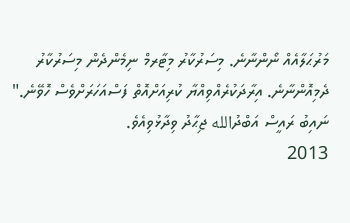މަރުޙަލާއެއް ނޯންނާނެ. މިސަރުކާރު މިޓާރމް ނިމެންދެން މިސަރުކާރު ދެމިއޮންނާނެ. އިރާދަކުރެއްވިއްޔާ ކުރިއަށްއޮތް ފަސްއަހަރަށްވެސް ހޮވޭނެ." ނައިބު ރައީސް އަބްދުالله ޖިޙާދު ވިދާޅުވިއެވެ.
2013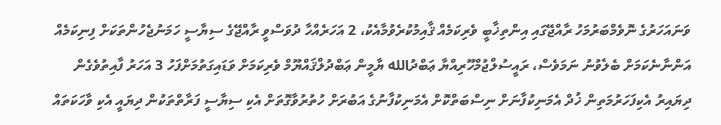ވަނައަހަރުގެ ނޮވެމްބަރުމަހު ރާއްޖޭގައި އިންތިޚާބީ ވެރިކަމެއް ޤާއިމުކުރެވުމާއެކު، 2 އަހަރެއްހާ ދުވަސްވީ ރާއްޖޭގެ ސިޔާސީ ހަމަނުޖެހުންތަކަށް ފިނިކަމެއް އަންނާނެކަމަށް ބެލެވުނު ނަމަވެސް، ރައީސުލްޖުމްހޫރިއްޔާ ޢަބްދުالله ޔާމީން ޢަބްދުލްޤައްޔޫމް ވެރިކަމަށް ވަޑައިގަތުމަށްފަހު 3 އަހަރު ފާއިތުވެގެން ދިޔައިރު އެކިފަހަރުމަތިން ޚުދް އެމަނިކުފާނަށް ނިސްބަތްކޮށް އެމަނިކުފާނުގެ އަބުރަށް ހުތުރުވާގޮތަށް އެކި ސިޔާސީ ފަރާތްތަކުން ދިޔައީ އެކި ވާހަކަތައް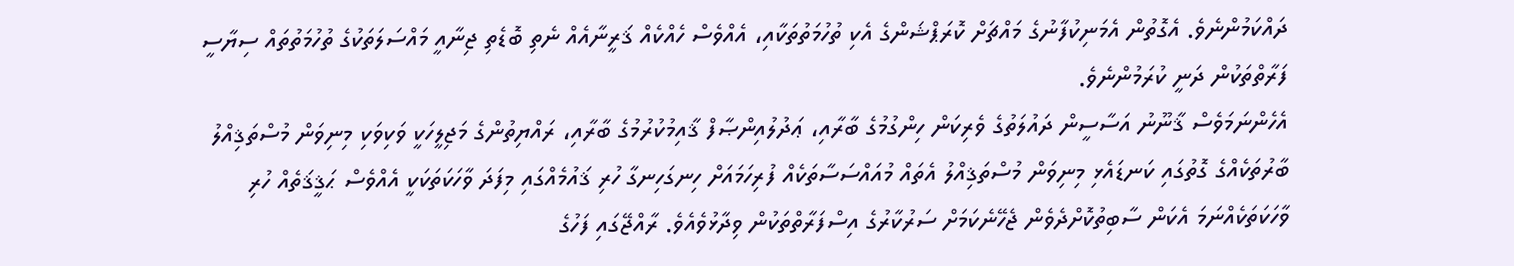ދައްކަމުންނެވެ. އެގޮތުން އެމަނިކުފާނުގެ މައްޗަށް ކޮރަޕްޝަންގެ އެކި ތުހުމަތުތަކާއި، އެއްވެސް ހެއްކެއް ޤަރީނާއެއް ނެތި ބޮޑެތި ޖިނާއީ މައްސަލަތަކުގެ ތުހުމަތުތައް ސިޔާސީ ފަރާތްތަކުން ދަނީ ކުރަމުންނެވެ.
އެހެންނަމަވެސް ޤާނޫނު އަސާސީން ދައުލަތުގެ ވެރިކަން ހިންގުމުގެ ބާރާއި، ޢަދުލުއިންޞާފް ޤާއިމުކުރުމުގެ ބާރާއި، ރައްޔިތުންގެ މަޖިލީހަކީ ވަކިވަކި މިނިވަން މުސްތަޤިއްލު ބާރުތަކެއްގެ ގޮތުގައި ކަނޑައެޅި މިނިވަން މުސްތަޤިއްލު އެތައް މުއައްސަސާތަކެއް ފުރިހަމައަށް ހިނގަހިނގާ ހުރި ޤައުމެއްގައި މިފަދަ ވާހަކަތަކަކީ އެއްވެސް ޙަޤީޤަތެއް ހުރި ވާހަކަތަކެއްނަމަ އެކަން ސާބިތުކޮށްދެވެން ޖެހޭނެކަމަށް ސަރުކާރުގެ އިސްފަރާތްތަކުން ވިދާޅުވެއެވެ. ރާއްޖޭގައި ފަހުގެ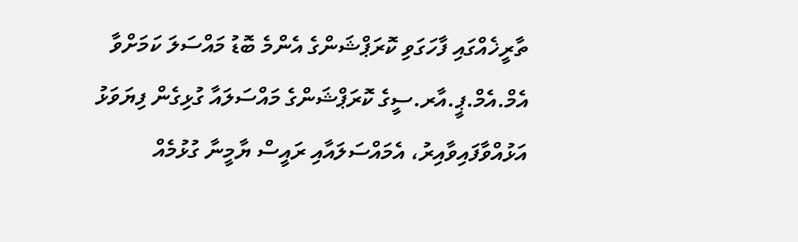ތާރީޚެއްގައި ފާހަގަވި ކޮރަޕްޝަންގެ އެންމެ ބޮޑު މައްސަލަ ކަމަށްވާ އެމް.އެމް.ޕީ.އާރ.ސީގެ ކޮރަޕްޝަންގެ މައްސަލައާ ގުޅިގެން ފިޔަވަޅު އަޅުއްވާފައިވާއިރު، އެމައްސަލައާއި ރައީސް ޔާމީނާ ގުޅުމެއް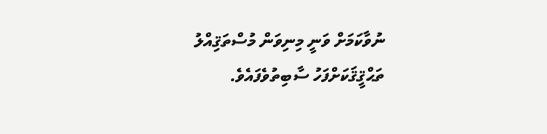ނުވާކަމަށް ވަނީ މިނިވަން މުސްތަޤިއްލު ތަޙްޤީޤަކަށްފަހު ސާބިތުވެފައެވެ.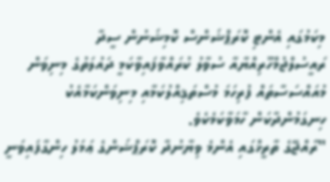މިކަމުގައި އެންޓި ކޮރަޕްޝަންސް ކޮމިޝަނުން ސީދާ ރައީސުލްޖުމްހޫރިއްޔާއާ ސުވާލު ކުރައްވާފައިވާކަމީ ދައުލަތުގެ މިނިވަން މުއައްސަސާތައް ފުރިހަމަ މުސްތަޤިއްލުކަމާއި މިނިވަންކަމާއެކު ހިނގަމުންދާކަން ހާމަވާކަމެކެވެ.
"ރާއްޖޭގެ ތާރީޚްގައި އެންމެ ވިޔާނުދާ ކޮރަޕްޝަންގެ ޢަމަލު ހިންގާފައިވަނީ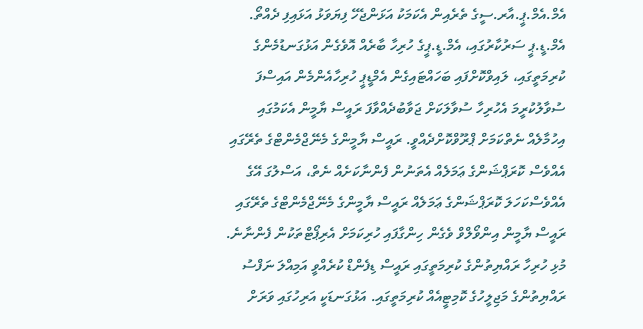އެމް.އެމް.ޕީ.އާރ.ސީގެ ތެރެއިން އެކަމަކު އަޅަންޖެހޭ ފިޔަވަޅު އަޅައިފި ދެއްތޯ. އެމް.ޑީ.ޕީ ސަރުކާރުގައި، އެމް.ޑީ.ޕީގެ ހުރިހާ ބާރެއް އޮވެގެން އަޅުގަނޑުމެންގެ ކުރިމަތީގައި، ލައިވްކޮށްފައި ބަހައްޓައިގެން އެމްޑީޕީ ހުރިހާއެންމެން އައިސްފަ ސުވާލުކުރީމަ އެހުރިހާ ސުވާލަކަށް ޖަވާބުދެއްވާފަ ރައީސް ޔާމީން އެކަމުގައި އިހުމާލެއް ނެތްކަމަށް ޕްރޫވްކޮށްދެއްވީ. ރައީސް ޔާމީންގެ މެނޭޖްމެންޓްގެ ތެރޭގައި އެއްވެސް ކޮރަޕްޝަންގެ ޢަމަލެއް އެތަނުން ފެންނާކަށެއް ނެތް، އަސްލުގަ އޭގެ އެއްވެސްކަހަލަ ކޮރަޕްޝަންގެ ޢަމަލެއް ރައީސް ޔާމީންގެ މެނޭޖްމެންޓްގެ ތެރޭގައި ރައީސް ޔާމީން އިންވޯލްވް ވެގެން ހިންގާފައި ހުރިކަމަށް އެރިޕޯޓްތަކުން ފެންނާނެ. މުޅި ހުރިހާ ރައްޔިތުންގެ ކުރިމަތީގައި ރައީސް ޑިފެންޑް ކުރެއްވީ އަމިއްލަ ނަފްސު ރައްޔިތުންގެ މަޖިލީހުގެ ކޮމިޓީއެއް ކުރިމަތީގައި. އަޅުގަނޑަކީ އަރިހުގައި ވަރަށް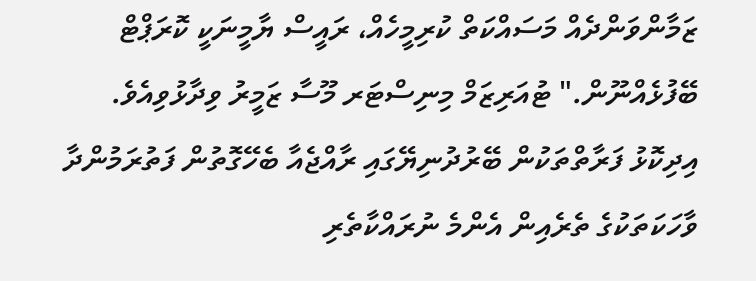ޒަމާންވަންދެއް މަސައްކަތް ކުރިމީހެއް، ރައީސް ޔާމީނަކީ ކޮރަޕްޓް ބޭފުޅެއްނޫން." ޓުއަރިޒަމް މިނިސްޓަރ މޫސާ ޒަމީރު ވިދާޅުވިއެވެ.
އިދިކޮޅު ފަރާތްތަކުން ބޭރުދުނިޔޭގައި ރާއްޖެއާ ބެހޭގޮތުން ފަތުރަމުންދާ ވާހަކަތަކުގެ ތެރެއިން އެންމެ ނުރައްކާތެރި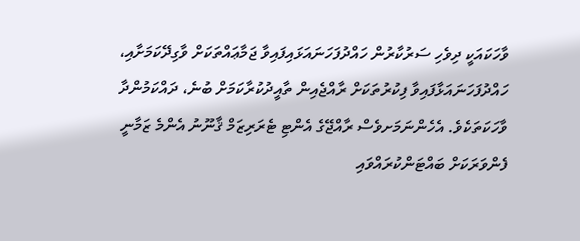ވާހަކައަކީ ދިވެހި ސަރުކާރުން ހައްދުފަހަނައަޅައިފައިވާ ޖަމާޢައްތަކަށް ވާގިދޭކަމަށާއި، ހައްދުފަހަނައަޅާފައިވާ ފިކުރުތަކަށް ރާއްޖެއިން ތާއީދުކުރާކަމަށް ބުނެ، ދައްކަމުންދާ ވާހަކަތަކެވެ. އެހެންނަމަށވެސް ރާއްޖޭގެ އެންޓި ޓެރަރިޒަމް ޤާނޫނު އެންމެ ޒަމާނީ ފެންވަރަކަށް ބައްޓަންކުރައްވައި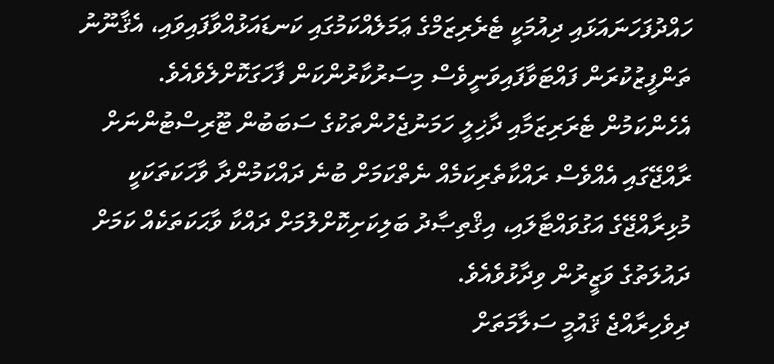ހައްދުފަހަނައަޅައި ދިއުމަކީ ޓެރެރިޒަމްގެ ޢަމަލެއްކަމުގައި ކަނޑައަޅުއްވާފައިވައި، އެޤާނޫނު ތަންފީޒުކުރަން ފައްޓަވާފައިވަނީވެސް މިސަރުކާރުންކަން ފާހަގަކޮށްލެވެއެވެ. އެހެންކަމުން ޓެރަރިޒަމާއި ދާޚިލީ ހަމަނުޖެހުންތަކުގެ ސަބަބުން ޓޫރިސްޓުންނަށް ރާއްޖޭގައި އެއްވެސް ރައްކާތެރިކަމެއް ނެތްކަމަށް ބުނެ ދައްކަމުންދާ ވާހަކަތަކަކީ މުޅިރާއްޖޭގެ އަގުވައްޓާލައި، އިޤްތިޞާދު ބަލިކަށިކޮށްލުމަށް ދައްކާ ވާޙަކަތަކެއް ކަމަށް ދައުލަތުގެ ވަޒީރުން ވިދާޅުވެއެވެ.
ދިވެހިރާއްޖެ ޤައުމީ ސަލާމަތަށް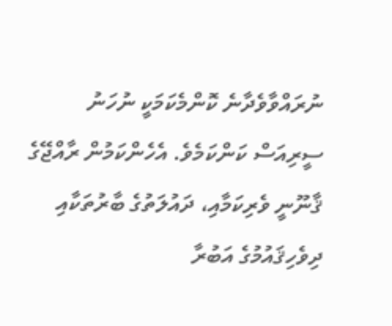ނުރައްވާވެދާނެ ކޮންމެކަމަކީ ނުހަނު ސީރިއަސް ކަންކަމެވެ. އެހެންކަމުން ރާއްޖޭގެ ޤާނޫނީ ވެރިކަމާއި، ދައުލަތުގެ ބާރުތަކާއި ދިވެހިޤައުމުގެ އަބުރާ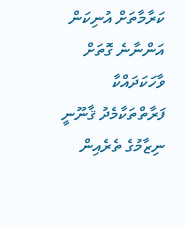ކަރާމާތަށް އުނިކަން އަންނާނެ ގޮތަށް ވާހަކަދައްކާ ފަރާތްތަކާމެދު ޤާނޫނީ ނިޒާމުގެ ތެރެއިން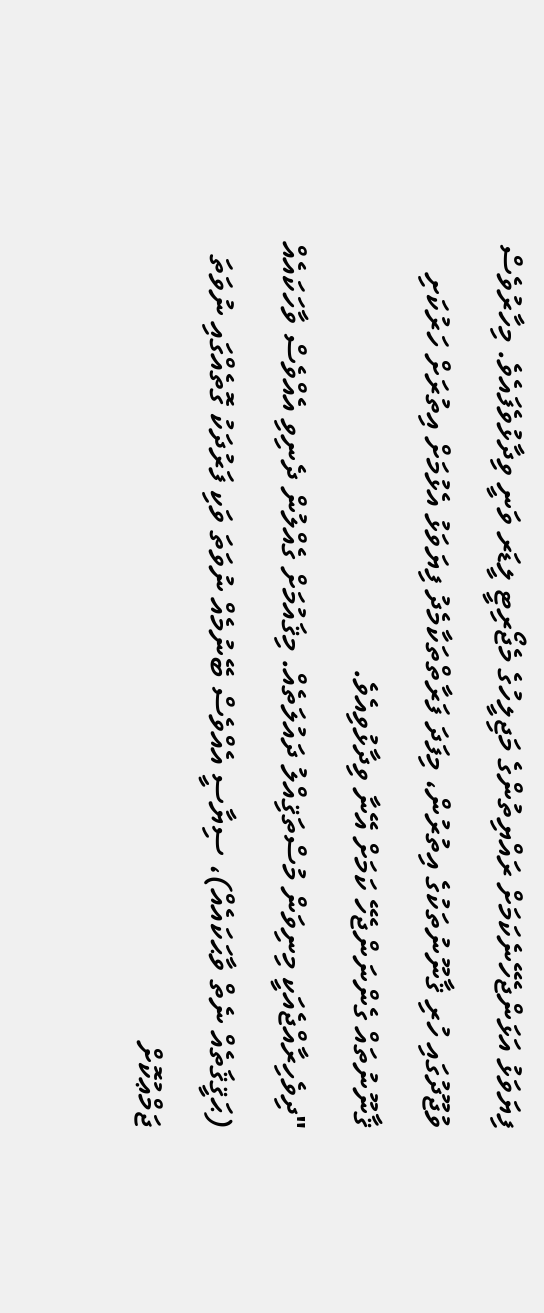ފިޔަވަޅު އަޅަންޖެހޭނެކަމަށް ރައްޔިތުންގެ މަޖިލީހުގެ މެޖޯރިޓީ ލީޑަރ ވަނީ ވިދާޅުވެފައެވެ. މިހާރުވެސް ވުޖޫދުގައި ހުރި ޤާނޫނުތަކުގެ އިތުރުން، މިފަދަ ފަރާތްތަކާމެދު ފިޔަވަޅު އެޅުމަށް އިތުރަށް ހަރުކަށި ޤާނޫނުތައް ގެންނަންޖެހޭ ކަމަށް އޭނާ ވިދާޅުވިއެވެ.
"ދިވެހިރާއްޖެއަކީ މިނިވަން މުސްތަޤިއްލު ދައުލަތެއް. މިޤައުމަށް ގެއްލުން ދެނިވި އެއްވެސް ވާހަކައެއް (ޙަޤީޤަތެއް ނެތް ވާޙަކައެއް)، ސިޔާސީ އެއްވެސް ބޭނުމެއް ނުވަތަ ވަކި ފަރުދަކު ގޮތެއްގައި ނުވަތަ ޖަމްޢުކޮށް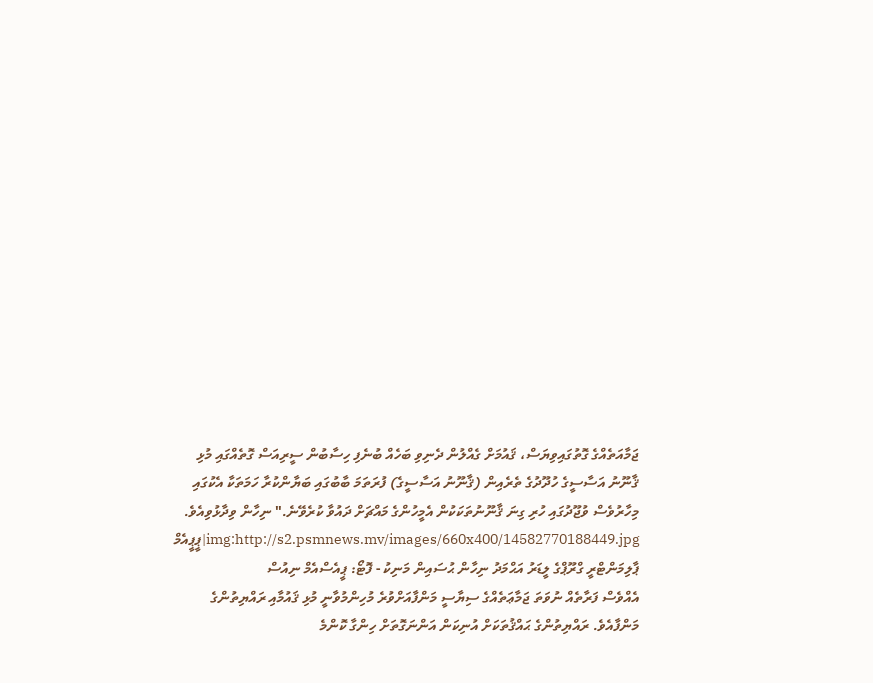ޖަމާއަތެއްގެ ގޮތުގައިވިޔަސް، ޤައުމަށް ގެއްލުން ދެނިވި ބަހެއް ބުނެފި ހިސާބުން ސީރިއަސް ގޮތެއްގައި މުޅި ޤާނޫނު އަސާސީގެ ހުދޫދުގެ ތެރެއިން (ޤާނޫނު އަސާސީގެ) ފުރަތަމަ ބާބުގައި ބަޔާންކުރާ ހަމަތަކާ އެކުގައި މިހާރުވެސް ވުޖޫދުގައި ހުރި ގިނަ ޤާނޫނުތަކަކުން އެމީހުންގެ މައްޗަށް ދައުވާ ކުރެވޭނެ." ނިހާން ވިދާޅުވިއެވެ.
img:http://s2.psmnews.mv/images/660x400/14582770188449.jpg|ޕީޕީއެމް ޕާލިމަންޓްރީ ގްރޫޕްގެ ލީޑަރު އަޙްމަދު ނިހާން ޙުސައިން މަނިކު - ފޮޓޯ: ޕީއެސްއެމް ނިއުސް
އެއްވެސް ފަރާތެއް ނުވަތަ ޖަމާޢަތެއްގެ ސިޔާސީ މަންފާއަށްވުރެ މުހިންމުވާނީ މުޅި ޤައުމާއި ރައްޔިތުންގެ މަންފާއެވެ. ރައްޔިތުންގެ ޙައްޤުތަކަށް އުނިކަން އަންނަގޮތަށް ހިންގާ ކޮންމެ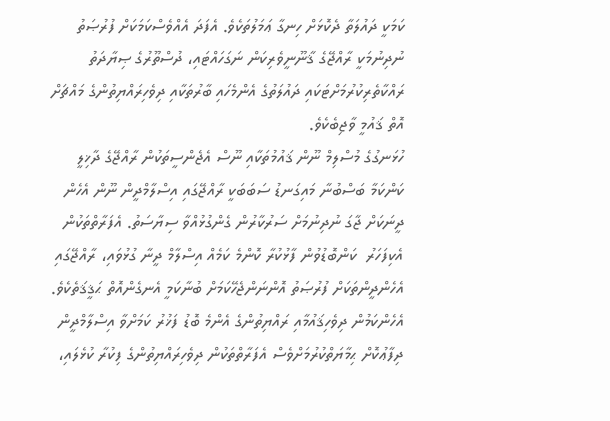ކަމަކީ ދައުލަތާ ދެކޮޅަށް ހިނގާ ޢަމަލުތަކެވެ. އެފަދަ އެއްވެސްކަމަކަށް ފުރުޞަތު ނުދިނުމަކީ ރާއްޖޭގެ ޤާނޫނީވެރިކަން ނަގަހައްޓައި، ދުސްތޫރުގެ ޞިޔާދަތު ރައްކާތެރިކުރުމަށްޓަކައި ދައުލަތުގެ އެންމެހައި ބާރުތަކާއި ދިވެހިރައްޔިތުންގެ މައްޗަށް އޮތް ޤައުމީ ވާޖިބެކެވެ.
ހުޅަނގުގެ މުސްލިމް ނޫން ޤައުމުތަކާއި ނޫސް އެޖެންސީތަކުން ރާއްޖޭގެ ދާޚިލީ ކަންކަމާ ބަސްބުނާ މައިގަނޑު ސަބަބަކީ ރާއްޖޭގައި އިސްލާމްދީން ނޫން އެހެން ދީނަކަށް ޖާގަ ނުދިނުމަށް ސަރުކާރުން ގެންގުޅުއްވާ ސިޔާސަތު. އެފަރާތްތަކުން އެކިފަހަރު  ކަންބޮޑުވުން ފާޅުކުރާ ކޮންމެ ކަމެއް އިސްލާމް ދީނާ ގުޅުވައި، ރާއްޖޭގައި އެހެންދީންތަކަށް ފުރުޞަތު އޮންނަންޖެހޭކަމަށް ބުނާކަމީ އެނގެންއޮތް ޙަޤީޤަތެކެވެ. އެހެންކަމުން ދިވެހިޤައުމާއި ރައްޔިތުންގެ އެންމެ ބޮޑު ފަޚުރު ކަމަށްވާ އިސްލާމްދީން ދިފާޢުކޮށް ޙިމާޔަތްކުރުމަށްވެސް އެފަރާތްތަކުން ދިވެހިރައްޔިތުންގެ ފިކުރާ ކުޅެލައި،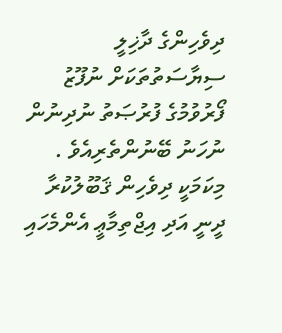ދިވެހިންގެ ދާޚިލީ ސިޔާސަތުތަކަށް ނުފޫޒު ފޯރުވުމުގެ ފުރުޞަތު ނުދިނުން ނުހަނު ބޭނުންތެރިއެވެ .
މިކަމަކީ ދިވެހިން ޤަބޫލުކުރާ ދީނީ އަދި އިޖްތިމާޢީ އެންމެހައި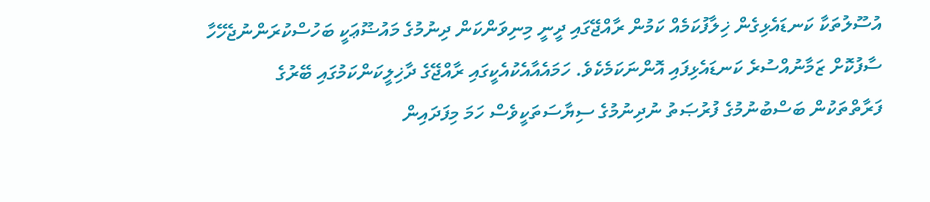އުސޫލުތަކާ ކަނޑައެޅިގެން ޚިލާފުކަމެއް ކަމުން ރާއްޖޭގައި ދީނީ މިނިވަންކަން ދިނުމުގެ މައުޟޫޢަކީ ބަހުސްކުރަންނުޖެހޭހާ ސާފުކޮށް ޒަމާނުއްސުރެ ކަނޑައެޅިފައި އޮންނަކަމެކެވެ. ހަމައެއާއެކުއެކީގައި ރާއްޖޭގެ ދާޚިލީކަންކަމުގައި ބޭރުގެ ފަރާތްތަކުން ބަސްބުނުމުގެ ފުރުޞަތު ނުދިނުމުގެ ސިޔާސަތަކީވެސް ހަމަ މިފަދައިން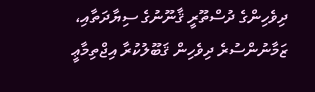ދިވެހިންގެ ދުސްތޫރީ ޤާނޫނުގެ ސިޔާދަތާއި، ޒަމާނުންސުރެ ދިވެހިން ޤަބޫލުކުރާ އިޖްތިމާޢީ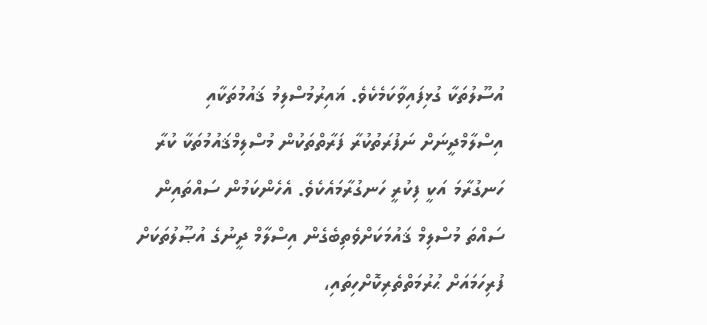އުސޫލުތަކާ ގުޅިފައިވާކަމެކެވެ. ޣައިރުމުސްލިމު ޤައުމުތަކާއި އިސްލާމްދީނަށް ނަފުރަތުކުރާ ފަރާތްތަކުން މުސްލިމްޤައުމުތަކާ ކުރާ ހަނގުރާމަ އަކީ ފިކުރީ ހަނގުރާމައެކެވެ. އެހެންކަމުން ސައްތައިން ސައްތަ މުސްލިމް ޤައުމަކަށްވެތިބެގެން އިސްލާމް ދީނުގެ އުޞޫލުތަކަށް ފުރިހަމައަށް ޙުރުމަތްތެރިކޮށްހިތައި،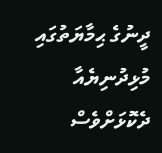ދީނުގެ ޙިމާޔަތުގައި މުޅިދުނިޔެއާ ދެކޮޅަށްވެސް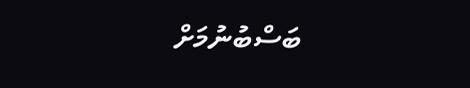ބަސްބުނުމަށް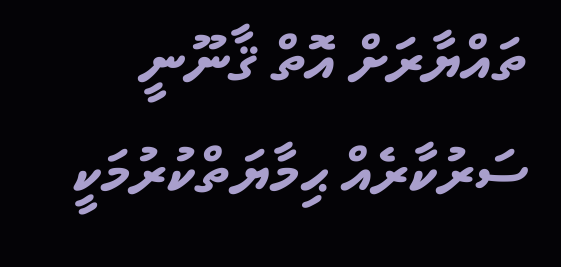ތައްޔާރަށް އޮތް ޤާނޫނީ ސަރުކާރެއް ޙިމާޔަތްކުރުމަކީ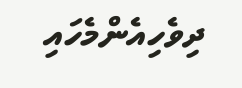ދިވެހިއެންމެހައި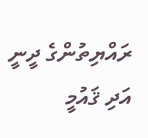ރައްޔިތުންގެ ދީނީ އަދި ޤައުމީ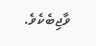ވާޖިބެކެވެ.